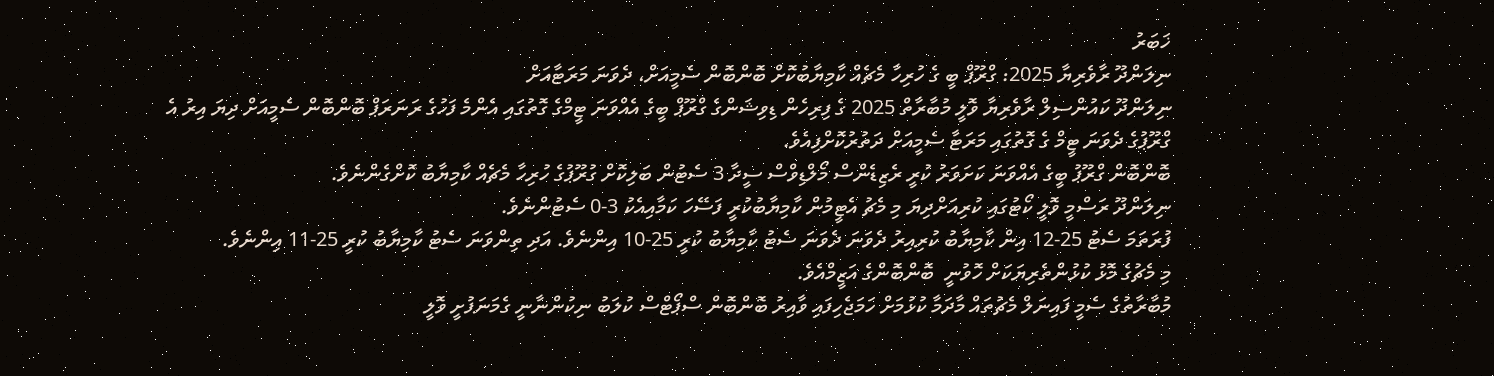ޚަބަރު
ނިލަންދޫ ރާވެރިޔާ 2025: ގްރޫޕް ބީ ގެ ހުރިހާ މެޗެއް ކާމިޔާބުކޮށް ބޮންބޮން ސެމީއަށް، ދެވަނަ މަރަޓާއަށް
ނިލަންދޫ ކައުންސިލް ރާވެރިޔާ ވޮލީ މުބާރާތް 2025 ގެ ފިރިހެން ޑިވިޝަންގެ ގްރޫޕް ބީގެ އެއްވަނަ ޓީމްގެ ގޮތުގައި އެންމެ ފަހުގެ ރަނަރަޕް ބޮންބޮން ސެމީއަށް ދިޔަ އިރު އެ ގްރޫޕުގެ ދެވަނަ ޓީމް ގެ ގޮތުގައި މަރަޓާ ސެމީއަށް ދަތުރުކޮށްފިއެވެ.
ބޮންބޮން ގްރޫޕު ބީގެ އެއްވަނަ ކަށަވަރު ކުރީ ރެޒިޑެންސް މޯލްޑިވްސް ސީދާ 3 ސެޓުން ބަލިކޮށް ގުރޫޕުގެ ހުރިހާ މެޗެއް ކާމިޔާބު ކޮށްގެންނެވެ.
ނިލަންދޫ ރަސްމީ ވޮލީ ކޯޓުގައި ކުރިއަށްދިޔަ މި މެޗު އެޓީމުން ކާމިޔާބުކުރީ ފަސޭހަ ކަމާއިއެކު 3-0 ސެޓުންނެވެ.
ފުރަތަމަ ސެޓު 25-12 އިން ކާމިޔާބު ކުރިއިރު ދެވަނަ ދެވަނަ ސެޓު ކާމިޔާބު ކުރީ 25-10 އިންނެވެ. އަދި ތިންވަނަ ސެޓު ކާމިޔާބު ކުރީ 25-11 އިންނެވެ.
މި މެޗުގެ މޮޅު ކުޅުންތެރިޔަކަށް ހޮވުނީ  ބޮންބޮންގެ އަޒީމްއެވެ.
މުބާރާތުގެ ސެމީ ފައިނަލް މެޗުތައް މާދަމާ ކުޅުމަށް ހަމަޖެހިފައި ވާއިރު ބޮންބޮން ސްޕޯޓްސް ކުލަބު ނިކުންނާނީ ގެމަނަފުށީ ވޮލީ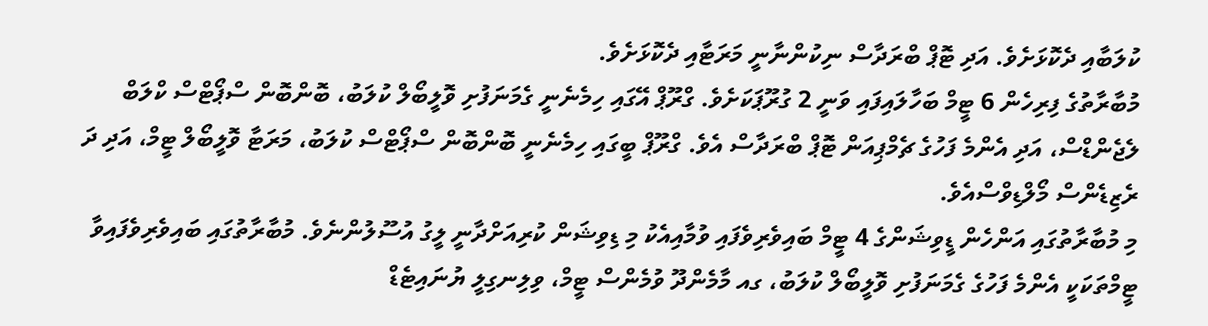ކުލަބާއި ދެކޮޅަށެވެ. އަދި ޓޮޕް ބްރަދާސް ނިކުންނާނީ މަރަޓާއި ދެކޮޅަށެވެ.
މުބާރާތުގެ ފިރިހެން 6 ޓީމް ބަހާލައިފައި ވަނީ 2 ގުރޫޕަކަށެވެ. ގްރޫޕް އޭގައި ހިމެނެނީ ގެމަނަފުށި ވޮލީބޯލް ކުލަބު، ބޮންބޮން ސްޕޯޓްސް ކްލަބް ލެޖެންޑްސް، އަދި އެންމެ ފަހުގެ ޗެމްޕިއަން ޓޮޕް ބްރަދާސް އެވެ. ގްރޫޕް ބީގައި ހިމެނެނީ ބޮންބޮން ސްޕޯޓްސް ކުލަބު، މަރަޓާ ވޮލީބޯލް ޓީމް، އަދި ދަ ރެޒިޑެންސް މޯލްޑިވްސްއެވެ.
މި މުބާރާތުގައި އަންހެން ޑީވިޝަންގެ 4 ޓީމް ބައިވެރިވެފައި ވުމާއިއެކު މި ޑިވިޝަން ކުރިއަށްދާނީ ލީގު އުސޫލުންނެވެ. މުބާރާތުގައި ބައިވެރިވެފައިވާ ޓީމްތަކަކީ އެންމެ ފަހުގެ ގެމަނަފުށި ވޮލީބޯލް ކުލަބު، ގއ މާމެންދޫ ވުމެންސް ޓީމް، ވިލިނގިލީ ޔުނައިޓެޑް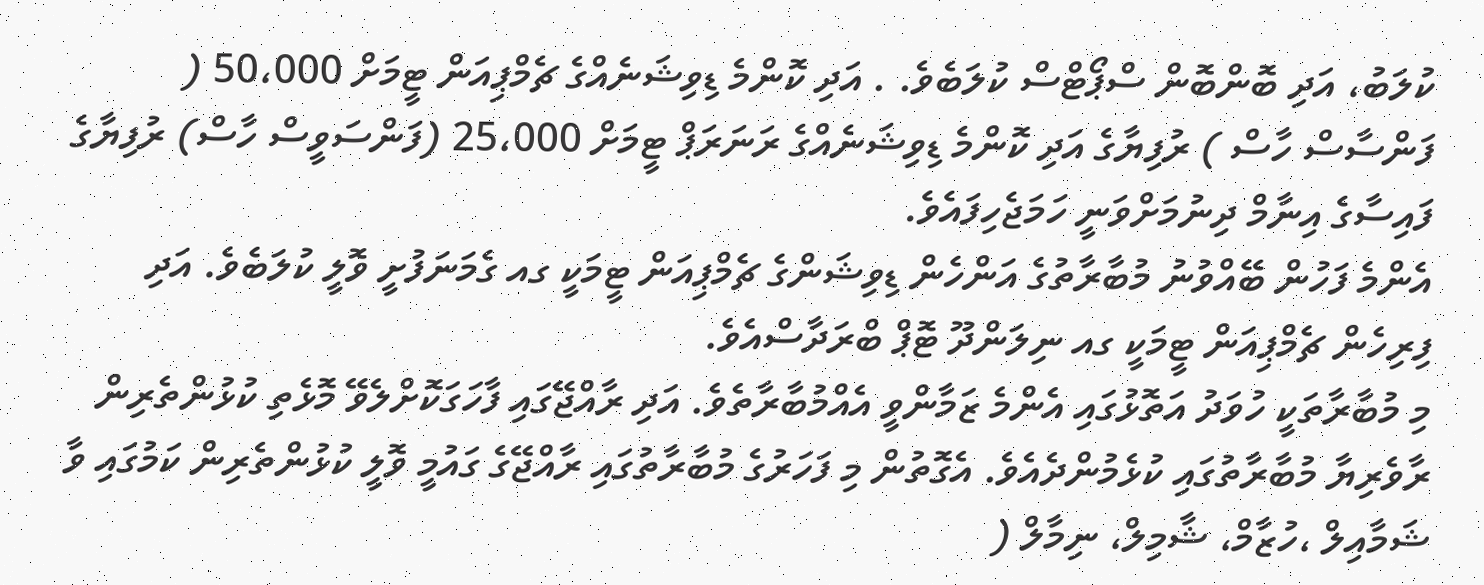ކުލަބު، އަދި ބޮންބޮން ސްޕޯޓްސް ކުލަބެވެ. . އަދި ކޮންމެ ޑިވިޝަނެއްގެ ޗެމްޕިއަން ޓީމަށް 50،000 ( ފަންސާސް ހާސް ) ރުފިޔާގެ އަދި ކޮންމެ ޑިވިޝަނެއްގެ ރަނަރަޕް ޓީމަށް 25،000 (ފަންސަވީސް ހާސް) ރުފިޔާގެ ފައިސާގެ އިނާމް ދިނުމަށްވަނީ ހަމަޖެހިފައެވެ.
އެންމެ ފަހުން ބޭއްވުނު މުބާރާތުގެ އަންހެން ޑިވިޝަންގެ ޗެމްޕިއަން ޓީމަކީ ގއ ގެމަނަފުށީ ވޮލީ ކުލަބެވެ. އަދި ފިރިހެން ޗެމްޕިއަން ޓީމަކީ ގއ ނިލަންދޫ ޓޮޕް ބްރަދާސްއެވެ.
މި މުބާރާތަކީ ހުވަދު އަތޮޅުގައި އެންމެ ޒަމާންވީ އެއްމުބާރާތެވެ. އަދި ރާއްޖޭގައި ފާހަގަކޮށްލެވޭ މޮޅެތި ކުޅުންތެރިން ރާވެރިޔާ މުބާރާތުގައި ކުޅެމުންދެއެވެ. އެގޮތުން މި ފަހަރުގެ މުބާރާތުގައި ރާއްޖޭގެ ގައުމީ ވޮލީ ކުޅުންތެރިން ކަމުގައި ވާ ޝަމާއިލް ،ހުޒާމް، ޝާމިލް، ނިމާލް (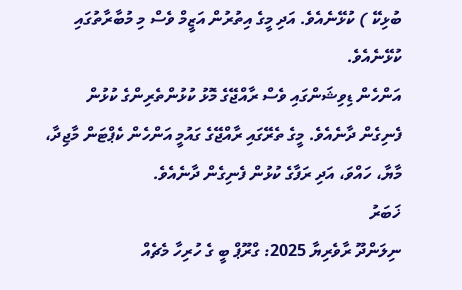ބުޅިކޭ ) ކުޅޭނެއެވެ. އަދި މީގެ އިތުރުން އަޒީމް ވެސް މި މުބާރާތުގައި ކުޅޭނެއެވެ.
އަންހެން ޑިވިޝަންގައި ވެސް ރާއްޖޭގެ މޮޅު ކުޅުންތެރިންގެ ކުޅުން ފެނިގެން ދާނެއެވެ. މީގެ ތެރޭގައި ރާއްޖޭގެ ގައުމީ އަންހެން ކެޕްޓަން މާޖިދާ، މާޔާ، ހައްވަ، އަދި ރަފާގެ ކުޅުން ފެނިގެން ދާނެއެވެ.
ޚަބަރު
ނިލަންދޫ ރާވެރިޔާ 2025: ގްރޫޕް ބީ ގެ ހުރިހާ މެޗެއް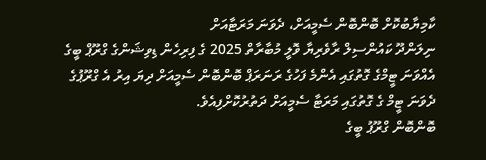ކާމިޔާބުކޮށް ބޮންބޮން ސެމީއަށް، ދެވަނަ މަރަޓާއަށް
ނިލަންދޫ ކައުންސިލް ރާވެރިޔާ ވޮލީ މުބާރާތް 2025 ގެ ފިރިހެން ޑިވިޝަންގެ ގްރޫޕް ބީގެ އެއްވަނަ ޓީމްގެ ގޮތުގައި އެންމެ ފަހުގެ ރަނަރަޕް ބޮންބޮން ސެމީއަށް ދިޔަ އިރު އެ ގްރޫޕުގެ ދެވަނަ ޓީމް ގެ ގޮތުގައި މަރަޓާ ސެމީއަށް ދަތުރުކޮށްފިއެވެ.
ބޮންބޮން ގްރޫޕު ބީގެ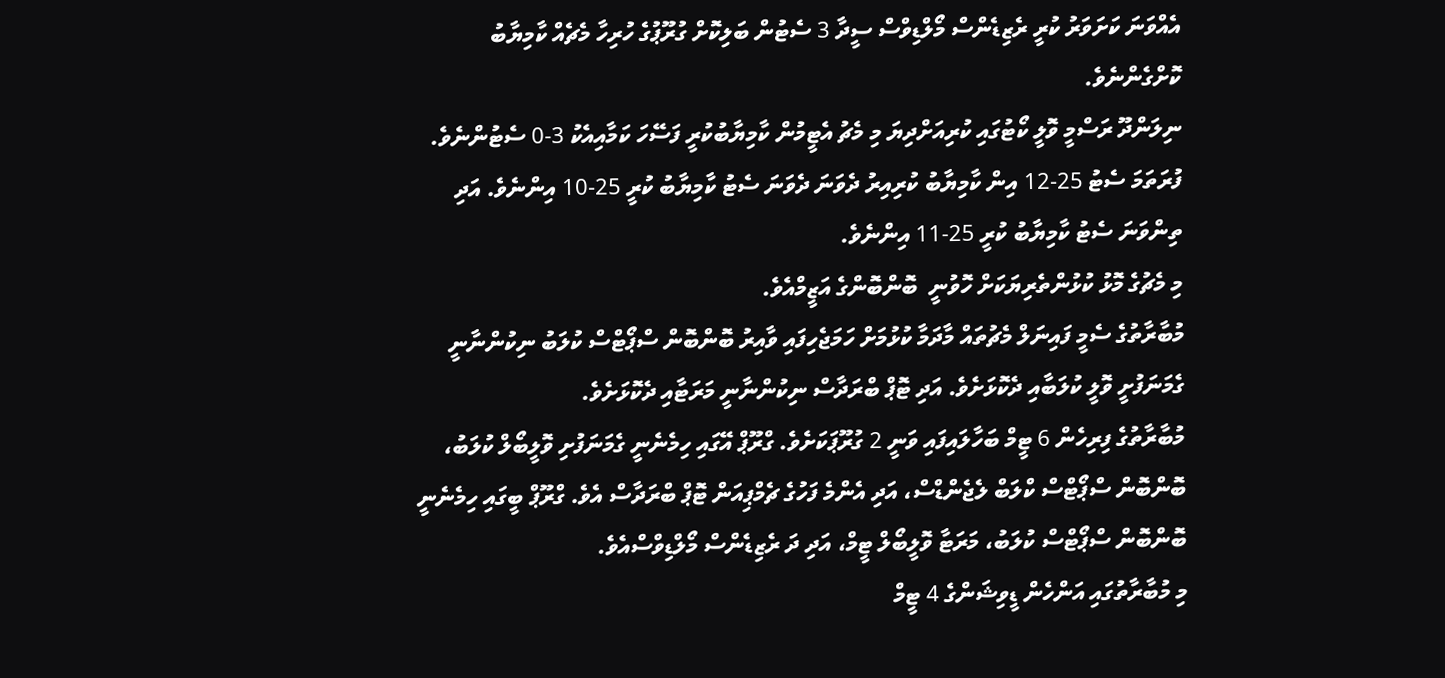އެއްވަނަ ކަށަވަރު ކުރީ ރެޒިޑެންސް މޯލްޑިވްސް ސީދާ 3 ސެޓުން ބަލިކޮށް ގުރޫޕުގެ ހުރިހާ މެޗެއް ކާމިޔާބު ކޮށްގެންނެވެ.
ނިލަންދޫ ރަސްމީ ވޮލީ ކޯޓުގައި ކުރިއަށްދިޔަ މި މެޗު އެޓީމުން ކާމިޔާބުކުރީ ފަސޭހަ ކަމާއިއެކު 3-0 ސެޓުންނެވެ.
ފުރަތަމަ ސެޓު 25-12 އިން ކާމިޔާބު ކުރިއިރު ދެވަނަ ދެވަނަ ސެޓު ކާމިޔާބު ކުރީ 25-10 އިންނެވެ. އަދި ތިންވަނަ ސެޓު ކާމިޔާބު ކުރީ 25-11 އިންނެވެ.
މި މެޗުގެ މޮޅު ކުޅުންތެރިޔަކަށް ހޮވުނީ  ބޮންބޮންގެ އަޒީމްއެވެ.
މުބާރާތުގެ ސެމީ ފައިނަލް މެޗުތައް މާދަމާ ކުޅުމަށް ހަމަޖެހިފައި ވާއިރު ބޮންބޮން ސްޕޯޓްސް ކުލަބު ނިކުންނާނީ ގެމަނަފުށީ ވޮލީ ކުލަބާއި ދެކޮޅަށެވެ. އަދި ޓޮޕް ބްރަދާސް ނިކުންނާނީ މަރަޓާއި ދެކޮޅަށެވެ.
މުބާރާތުގެ ފިރިހެން 6 ޓީމް ބަހާލައިފައި ވަނީ 2 ގުރޫޕަކަށެވެ. ގްރޫޕް އޭގައި ހިމެނެނީ ގެމަނަފުށި ވޮލީބޯލް ކުލަބު، ބޮންބޮން ސްޕޯޓްސް ކްލަބް ލެޖެންޑްސް، އަދި އެންމެ ފަހުގެ ޗެމްޕިއަން ޓޮޕް ބްރަދާސް އެވެ. ގްރޫޕް ބީގައި ހިމެނެނީ ބޮންބޮން ސްޕޯޓްސް ކުލަބު، މަރަޓާ ވޮލީބޯލް ޓީމް، އަދި ދަ ރެޒިޑެންސް މޯލްޑިވްސްއެވެ.
މި މުބާރާތުގައި އަންހެން ޑީވިޝަންގެ 4 ޓީމް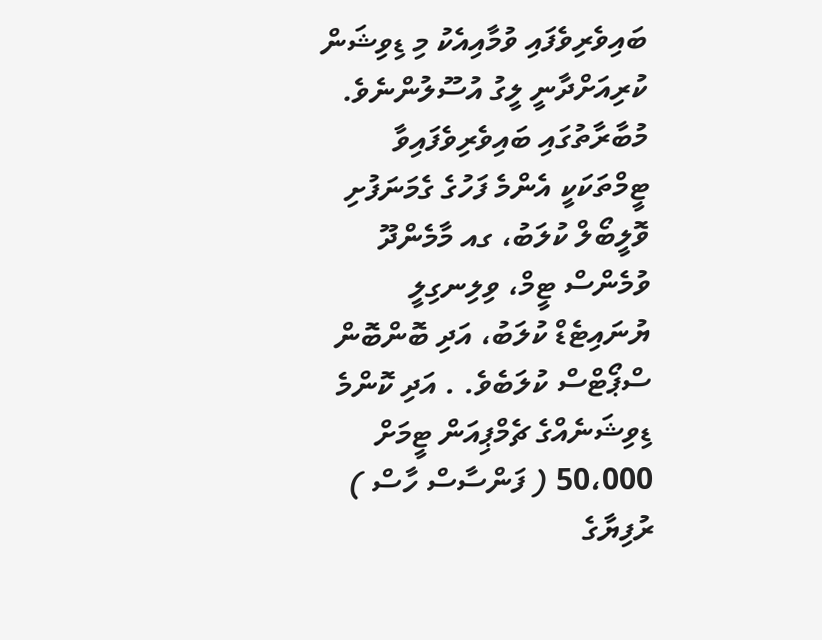ބައިވެރިވެފައި ވުމާއިއެކު މި ޑިވިޝަން ކުރިއަށްދާނީ ލީގު އުސޫލުންނެވެ. މުބާރާތުގައި ބައިވެރިވެފައިވާ ޓީމްތަކަކީ އެންމެ ފަހުގެ ގެމަނަފުށި ވޮލީބޯލް ކުލަބު، ގއ މާމެންދޫ ވުމެންސް ޓީމް، ވިލިނގިލީ ޔުނައިޓެޑް ކުލަބު، އަދި ބޮންބޮން ސްޕޯޓްސް ކުލަބެވެ. . އަދި ކޮންމެ ޑިވިޝަނެއްގެ ޗެމްޕިއަން ޓީމަށް 50،000 ( ފަންސާސް ހާސް ) ރުފިޔާގެ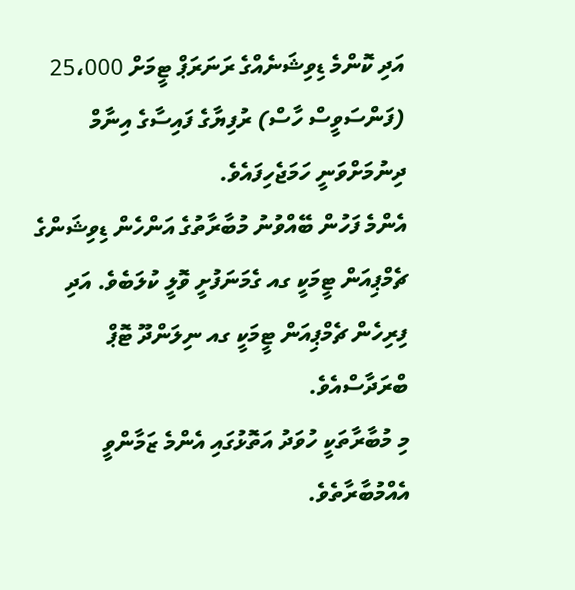އަދި ކޮންމެ ޑިވިޝަނެއްގެ ރަނަރަޕް ޓީމަށް 25،000 (ފަންސަވީސް ހާސް) ރުފިޔާގެ ފައިސާގެ އިނާމް ދިނުމަށްވަނީ ހަމަޖެހިފައެވެ.
އެންމެ ފަހުން ބޭއްވުނު މުބާރާތުގެ އަންހެން ޑިވިޝަންގެ ޗެމްޕިއަން ޓީމަކީ ގއ ގެމަނަފުށީ ވޮލީ ކުލަބެވެ. އަދި ފިރިހެން ޗެމްޕިއަން ޓީމަކީ ގއ ނިލަންދޫ ޓޮޕް ބްރަދާސްއެވެ.
މި މުބާރާތަކީ ހުވަދު އަތޮޅުގައި އެންމެ ޒަމާންވީ އެއްމުބާރާތެވެ.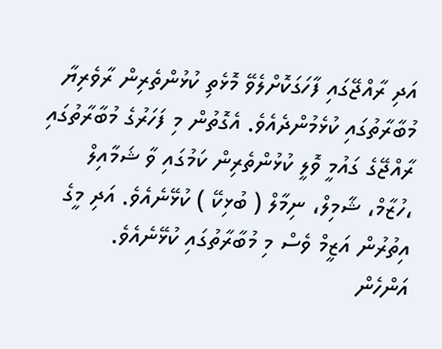އަދި ރާއްޖޭގައި ފާހަގަކޮށްލެވޭ މޮޅެތި ކުޅުންތެރިން ރާވެރިޔާ މުބާރާތުގައި ކުޅެމުންދެއެވެ. އެގޮތުން މި ފަހަރުގެ މުބާރާތުގައި ރާއްޖޭގެ ގައުމީ ވޮލީ ކުޅުންތެރިން ކަމުގައި ވާ ޝަމާއިލް ،ހުޒާމް، ޝާމިލް، ނިމާލް ( ބުޅިކޭ ) ކުޅޭނެއެވެ. އަދި މީގެ އިތުރުން އަޒީމް ވެސް މި މުބާރާތުގައި ކުޅޭނެއެވެ.
އަންހެން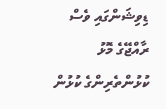ޑިވިޝަންގައި ވެސް ރާއްޖޭގެ މޮޅު ކުޅުންތެރިންގެ ކުޅުން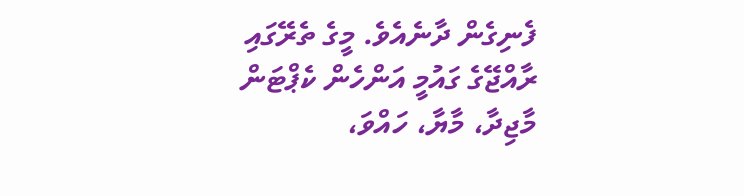ފެނިގެން ދާނެއެވެ. މީގެ ތެރޭގައި ރާއްޖޭގެ ގައުމީ އަންހެން ކެޕްޓަން މާޖިދާ، މާޔާ، ހައްވަ،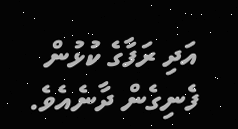އަދި ރަފާގެ ކުޅުން ފެނިގެން ދާނެއެވެ.